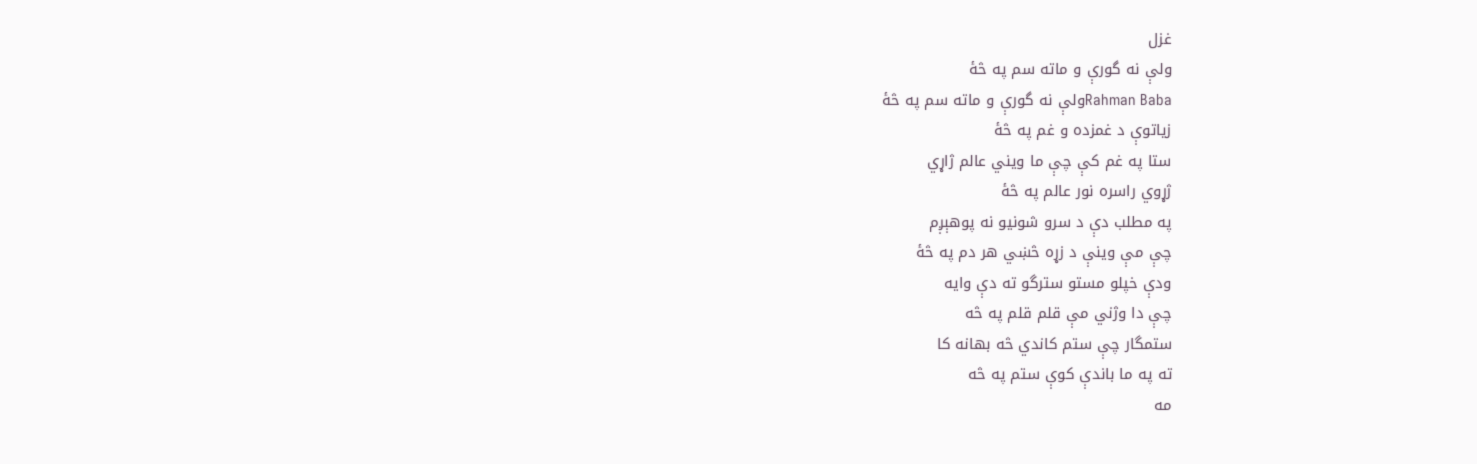غزل
ولې نه گورې و ماته سم په څۀ
Rahman Babaولې نه گورې و ماته سم په څۀ
زياتوې د غمزده و غم په څۀ
ستا په غم کې چې ما ويني عالم ژاړي
ژړوي راسره نور عالم په څۀ
په مطلب دې د سرو شونيو نه پوهېږم
چې مې وينې د زړه څښي هر دم په څۀ
ودې خپلو مستو سترگو ته دې وايه
چې دا وژني مې قلم قلم په څه
ستمگار چې ستم کاندي څه بهانه کا
ته په ما باندې کوې ستم په څه
مه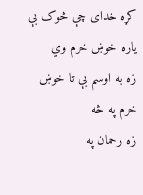کړه خدای چې څوک بې ياره خوښ خرم وي
زه به اوسم بې تا خوښ خرم په څه
زه رحمان په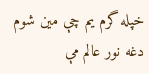خپله گرم يم چې مين شوم
دغه نور عالم مې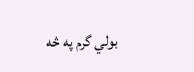بولي گرم په څه